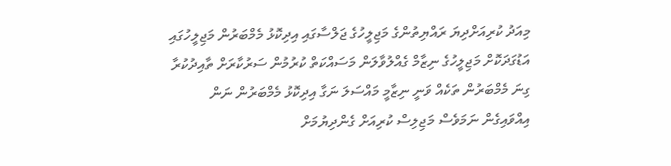މިއަދު ކުރިއަށްދިޔަ ރައްޔިތުންގެ މަޖިލީހުގެ ޖަލްސާގައި އިދިކޮޅު މެމްބަރުން މަޖިލީހުގައި އަޑުގަދަކޮށް މަޖިލީހުގެ ނިޒާމް ގެއްލުވާލަން މަސައްކަތް ކުރުމުން ސަރުކާރަށް ތާއިދުކުރާ ގިނަ މެމްބަރުން ތަކެއް ވަނީ ނިޒާމީ މައްސަލަ ނަގާ އިދިކޮޅު މެމްބަރުން ނަން އިއްވައިގެން ނަމަވެސް މަޖިލިސް ކުރިއަށް ގެންދިޔުމަށް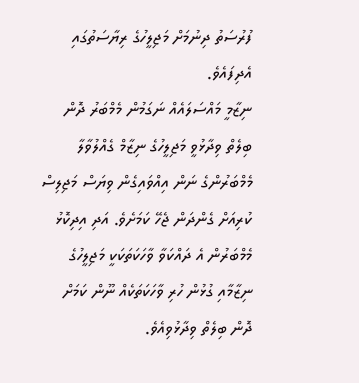ފުރުސަތު ދިނުމަށް މަޖިލީހުގެ ރިޔާސަތުގައި އެދިފައެވެ.
ނިޒާމީ މައްސަލައެއް ނަގަމުން މެމްބަރު ދޮން ބިލެތް ވިދާޅުވީ މަޖިލީހުގެ ނިޒާމް ގެއްލުވާލާ މެމްބަރުންގެ ނަން އިއްވައިގެން ވިޔަސް މަޖިލިސް ކުރިއަށް ގެންދަން ޖެހޭ ކަމަށެވެ. އަދި އިދިކޮޅު މެމްބަރުން އެ ދައްކަވާ ވާހަކަތަކަކީ މަޖިލީހުގެ ނިޒާމާއި ގުޅުން ހުރި ވާހަކަތަކެއް ނޫން ކަމަށް ދޮން ބިލެތް ވިދާޅުވިއެވެ.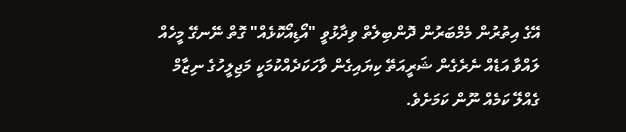އޭގެ އިތުރުން މެމްބަރުން ދޮންބިލެތް ވިދާޅުވީ "އޯޑިއޯކޮޅެއް" ގޮތް ނޭނގޭ މީހެއް ލައްވާ އަޑެއް ނެރެގެން ޝަރީއަތޭ ކިޔައިގެން ވާހަކަދެއްކުމަކީ މަޖިލީހުގެ ނިޒާމް ގެއްލޭ ކަމެއް ނޫން ކަމަށެވެ.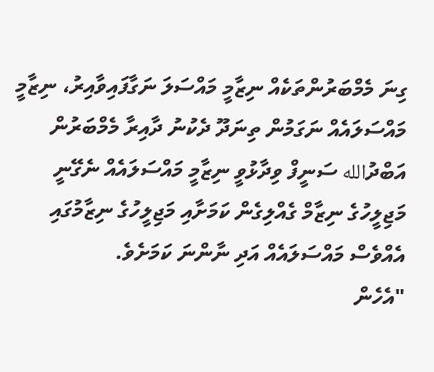ގިނަ މެމްބަރުންތަކެއް ނިޒާމީ މައްސަލަ ނަގާފައިވާއިރު، ނިޒާމީ މައްސަލައެއް ނަގަމުން ތިނަދޫ ދެކުނު ދާއިރާ މެމްބަރުން އަބްދުالله ސަނީފް ވިދާޅުވީ ނިޒާމީ މައްސަލައެއް ނެގޭނީ މަޖިލީހުގެ ނިޒާމް ގެއްލިގެން ކަމަށާއި މަޖިލީހުގެ ނިޒާމުގައި އެއްވެސް މައްސަލައެއް އަދި ނާންނަ ކަމަށެވެ.
"އެހެން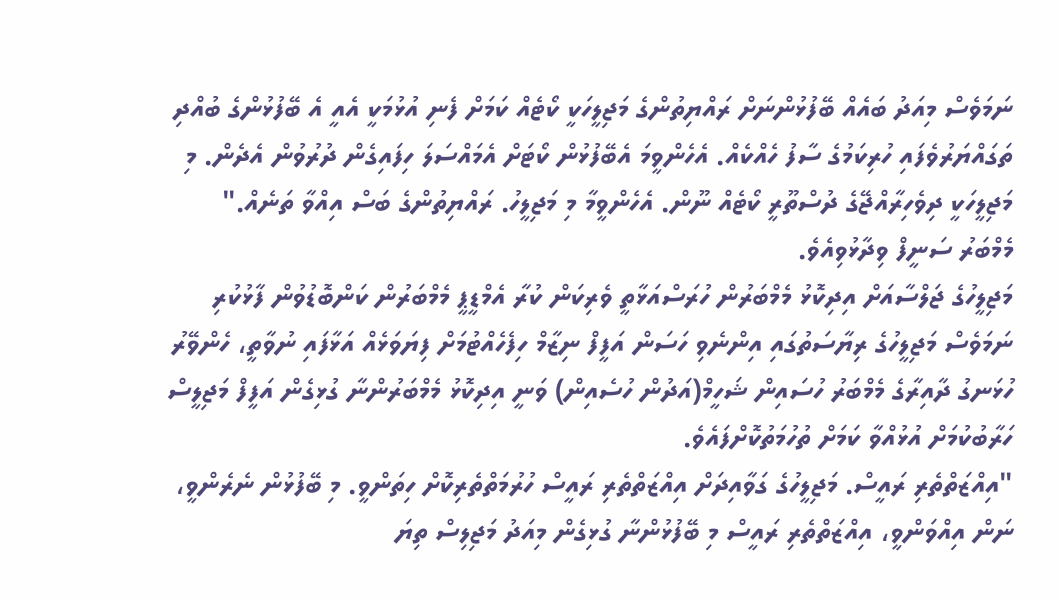ނަމަވެސް މިއަދު ބައެއް ބޭފުޅުންނަށް ރައްޔިތުންގެ މަޖިލީހަކީ ކޯޓެއް ކަމަށް ފެނި އުޅުމަކީ އެއީ އެ ބޭފުޅުންގެ ބުއްދި ތަގައްޔަރުވެފައި ހުރިކަމުގެ ސާފު ހެއްކެއް. އެހެންވީމަ އެބޭފުޅުން ކޯޓަށް އެމައްސަލަ ހިފައިގެން ދުރުވުން އެދެން. މި މަޖިލީހަކީ ދިވެހިރާއްޖޭގެ ދުސްތޫރީ ކޯޓެއް ނޫން. އެހެންވީމާ މި މަޖިލީހު. ރައްޔިތުންގެ ބަސް އިއްވާ ތަނެއް." މެމްބަރު ސަނީފް ވިދާޅުވިއެވެ.
މަޖިލީހުގެ ޖަލްސާއަށް އިދިކޮޅު މެމްބަރުން ހުރަސްއަޅާތީ ވެރިކަން ކުރާ އެމްޑީޕީ މެމްބަރުން ކަންބޮޑުވުން ފާޅުކުރި ނަމަވެސް މަޖިލީހުގެ ރިޔާސަތުގައި އިންނެވި ހަސަން އަފީފް ނިޒާމް ހިފެހެއްޓުމަށް ފިޔަވަޅެއް އަޅާފައި ނުވާތީ، ހެންވޭރު ހުޅަނގު ދާއިރާގެ މެމްބަރު ހުސައިން ޝަހީމް(އަދުން ހުސެއިން) ވަނީ އިދިކޮޅު މެމްބަރުންނާ ގުޅިގެން އަފީފް މަޖިލީސް ހަރާބުކުމަށް އުޅުއްވާ ކަމަށް ތުހުމަތުކޮށްފައެވެ.
"އިއްޒަތްތެރި ރައީސް. މަޖިލީހުގެ ގަވާއިދަށް އިއްޒަތްތެރި ރައީސް ހުރުމަތްތެރިކޮށް ހިތަންވީ. މި ބޭފުޅުން ނެރެންވީ، ނަން އިއްވަންވީ، އިއްޒަތްތެރި ރައީސް މި ބޭފުޅުންނާ ގުޅިގެން މިއަދު މަޖިލިސް ތިޔަ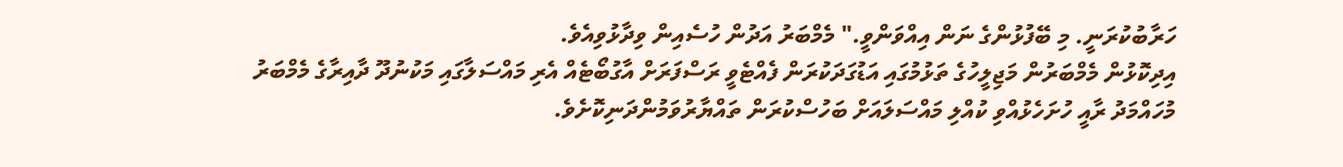ހަރާބުކުރަނީ. މި ބޭފުޅުންގެ ނަން އިއްވަންވީ." މެމްބަރު އަދުން ހުސެއިން ވިދާޅުވިއެވެ.
އިދިކޮޅުން މެމްބަރުން މަޖިލީހުގެ ތަޅުމުގައި އަޑުގަދަކުރަން ފެއްޓެވީ ރަސްފަރަށް އާގުބޯޓެއް އެރި މައްސަލާގައި މަކުނުދޫ ދާއިރާގެ މެމްބަރު މުހައްމަދު ރާއީ ހުށަހެޅުއްވި ކުއްލި މައްސަލައަށް ބަހުސްކުރަން ތައްޔާރުވަމުންދަނިކޮށެވެ.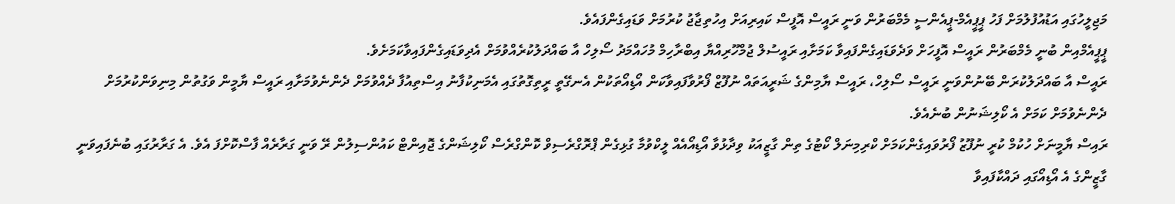މަޖިލީހުގައި އަޑުއުފުލުމަށް ފަހު ޕީޕީއެމް-ޕީއެންސީ މެމްބަރުން ވަނީ ރައީސް އޮފީސް ކައިރިއަށް އިހުތިޖާޖު ކުރުމަށް ވަޑައިގެންފައެވެ.
ޕީޕީއެމްއިން ބުނީ މެމްބަރުން ރައީސް އޮފީހަށް ވަދެވަޑައިގެންފައިވާ ކަމަށާއި ރައީސުލް ޖުމްހޫރިއްޔާ އިބްރާހިމް މުހައްމަދު ސޯލިހް އާ ބައްދަލުކުރެއްވުމަށް އެދިވަޑައިގެންފައިވާކަމަށެވެ.
ރައީސް އާ ބައްދަލުކުރަން ބޭނުންވަނީ ރައީސް ސޯލިހް، ރައީސް ޔާމިންގެ ޝަރީއަތައް ނުފޫޒް ފޯރުވާފައިވާކަން އޯޑިއޯތަކުން އެނގޭތީ ރީތިގޮތުގައި އެމަނިކުފާނު އިސްތިއުފާ ދެއްވުމަށް ދެންނެވުމަށާއި ރައީސް ޔާމީން ވަގުތުން މިނިވަންކުރުމަށް ދެންނެވުމަށް ކަމަށް އެ ކޯލިޝަނުން ބުނެއެވެ.
ރައިސް ޔާމީނަށް ހުކުމް ކުރީ ނުފޫޒު ފޯރުވައިގެންކަމަށް ކްރިމިނަލް ކޯޓުގެ ތިން ގާޒީއަކު ވިދާޅުވާ އޯޑިއޯއެއް ލީކްވުމާ ގުޅިގެން ޕްރޮގްރެސިވް ކޮންގްރެސް ކޯލިޝަންގެ ޖޮއިންޓް ކައުންސިލުން ރޭ ވަނީ ގަރާރެއް ފާސްކޮށްފަ އެވެ. އެ ގަރާރުގައި ބުނެފައިވަނީ ގާޒީންގެ އެ އޯޑިއޯގައި ދައްކާފައިވާ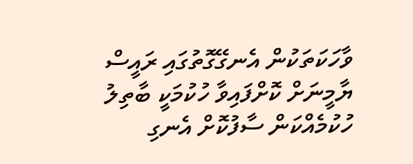ވާހަކަތަކުން އެނގޭގޮތުގައި ރައީސް ޔާމީނަށް ކޮށްފައިވާ ހުކުމަކީ ބާތިލު ހުކުމެއްކަން ސާފުކޮށް އެނގި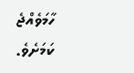ހާމަވެއްޖެ ކަމަށެވެ.